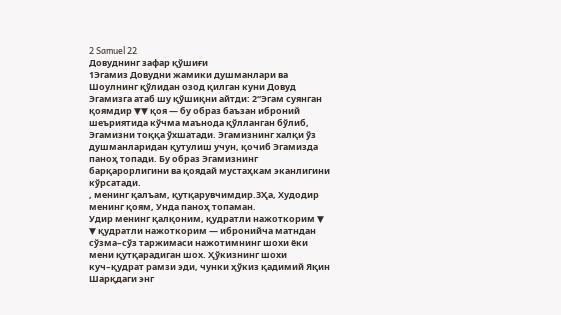2 Samuel 22
Довуднинг зафар қўшиғи
1Эгамиз Довудни жамики душманлари ва Шоулнинг қўлидан озод қилган куни Довуд Эгамизга атаб шу қўшиқни айтди: 2“Эгам суянган қоямдир ▼▼ қоя — бу образ баъзан иброний шеъриятида кўчма маънода қўлланган бўлиб, Эгамизни тоққа ўхшатади. Эгамизнинг халқи ўз душманларидан қутулиш учун, қочиб Эгамизда паноҳ топади. Бу образ Эгамизнинг барқарорлигини ва қоядай мустаҳкам эканлигини кўрсатади.
, менинг қалъам, қутқарувчимдир.3Ҳа, Худодир менинг қоям, Унда паноҳ топаман.
Удир менинг қалқоним, қудратли нажоткорим ▼
▼ қудратли нажоткорим — ибронийча матндан сўзма–сўз таржимаси нажотимнинг шохи ёки мени қутқарадиган шох. Ҳўкизнинг шохи куч–қудрат рамзи эди, чунки ҳўкиз қадимий Яқин Шарқдаги энг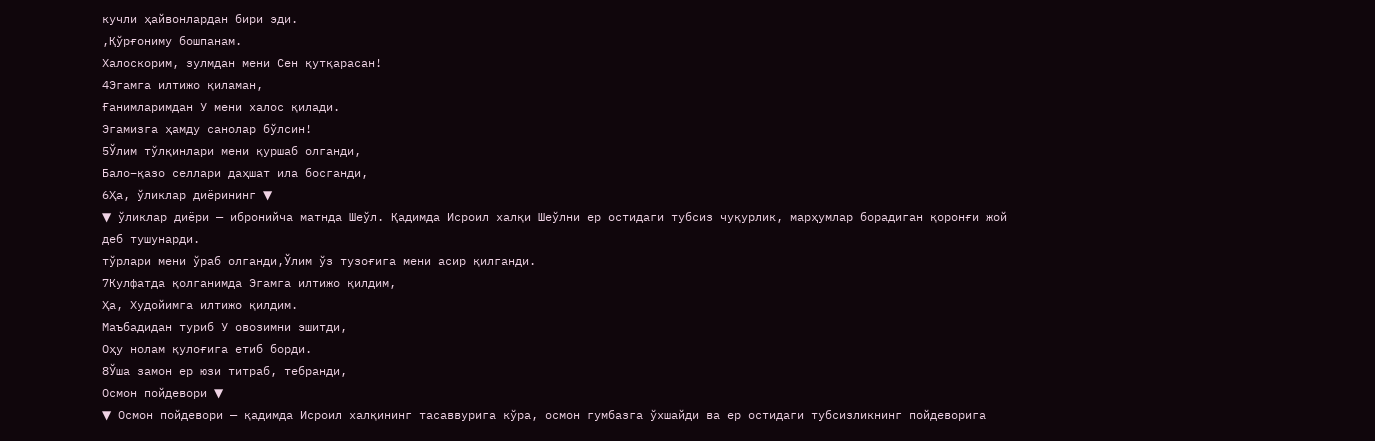кучли ҳайвонлардан бири эди.
,Қўрғониму бошпанам.
Халоскорим, зулмдан мени Сен қутқарасан!
4Эгамга илтижо қиламан,
Ғанимларимдан У мени халос қилади.
Эгамизга ҳамду санолар бўлсин!
5Ўлим тўлқинлари мени қуршаб олганди,
Бало–қазо селлари даҳшат ила босганди,
6Ҳа, ўликлар диёрининг ▼
▼ ўликлар диёри — ибронийча матнда Шеўл. Қадимда Исроил халқи Шеўлни ер остидаги тубсиз чуқурлик, марҳумлар борадиган қоронғи жой деб тушунарди.
тўрлари мени ўраб олганди,Ўлим ўз тузоғига мени асир қилганди.
7Кулфатда қолганимда Эгамга илтижо қилдим,
Ҳа, Худойимга илтижо қилдим.
Маъбадидан туриб У овозимни эшитди,
Оҳу нолам қулоғига етиб борди.
8Ўша замон ер юзи титраб, тебранди,
Осмон пойдевори ▼
▼ Осмон пойдевори — қадимда Исроил халқининг тасаввурига кўра, осмон гумбазга ўхшайди ва ер остидаги тубсизликнинг пойдеворига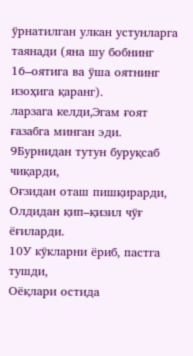ўрнатилган улкан устунларга таянади (яна шу бобнинг 16–оятига ва ўша оятнинг изоҳига қаранг).
ларзага келди,Эгам ғоят ғазабга минган эди.
9Бурнидан тутун буруқсаб чиқарди,
Оғзидан оташ пишқирарди,
Олдидан қип–қизил чўғ ёғиларди.
10У кўкларни ёриб, пастга тушди,
Оёқлари остида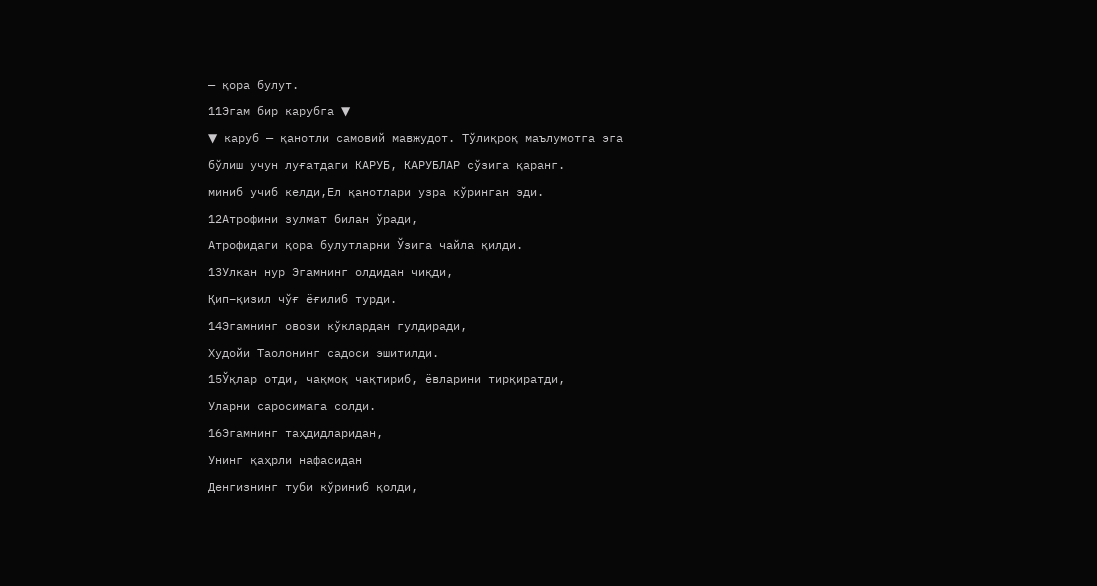— қора булут.
11Эгам бир карубга ▼
▼ каруб — қанотли самовий мавжудот. Тўлиқроқ маълумотга эга бўлиш учун луғатдаги КАРУБ, КАРУБЛАР сўзига қаранг.
миниб учиб келди,Ел қанотлари узра кўринган эди.
12Атрофини зулмат билан ўради,
Атрофидаги қора булутларни Ўзига чайла қилди.
13Улкан нур Эгамнинг олдидан чиқди,
Қип–қизил чўғ ёғилиб турди.
14Эгамнинг овози кўклардан гулдиради,
Худойи Таолонинг садоси эшитилди.
15Ўқлар отди, чақмоқ чақтириб, ёвларини тирқиратди,
Уларни саросимага солди.
16Эгамнинг таҳдидларидан,
Унинг қаҳрли нафасидан
Денгизнинг туби кўриниб қолди,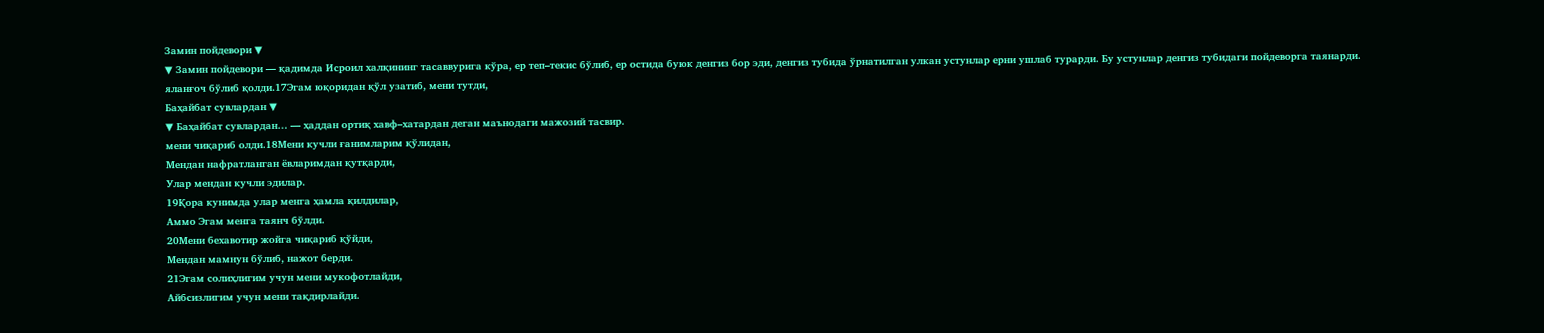Замин пойдевори ▼
▼ Замин пойдевори — қадимда Исроил халқининг тасаввурига кўра, ер теп–текис бўлиб, ер остида буюк денгиз бор эди, денгиз тубида ўрнатилган улкан устунлар ерни ушлаб турарди. Бу устунлар денгиз тубидаги пойдеворга таянарди.
яланғоч бўлиб қолди.17Эгам юқоридан қўл узатиб, мени тутди,
Баҳайбат сувлардан ▼
▼ Баҳайбат сувлардан… — ҳаддан ортиқ хавф–хатардан деган маънодаги мажозий тасвир.
мени чиқариб олди.18Мени кучли ғанимларим қўлидан,
Мендан нафратланган ёвларимдан қутқарди,
Улар мендан кучли эдилар.
19Қора кунимда улар менга ҳамла қилдилар,
Аммо Эгам менга таянч бўлди.
20Мени бехавотир жойга чиқариб қўйди,
Мендан мамнун бўлиб, нажот берди.
21Эгам солиҳлигим учун мени мукофотлайди,
Айбсизлигим учун мени тақдирлайди.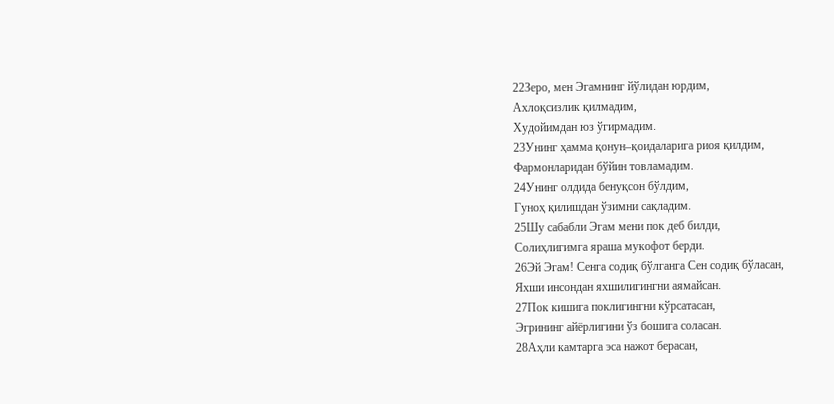22Зеро, мен Эгамнинг йўлидан юрдим,
Ахлоқсизлик қилмадим,
Худойимдан юз ўгирмадим.
23Унинг ҳамма қонун–қоидаларига риоя қилдим,
Фармонларидан бўйин товламадим.
24Унинг олдида бенуқсон бўлдим,
Гуноҳ қилишдан ўзимни сақладим.
25Шу сабабли Эгам мени пок деб билди,
Солиҳлигимга яраша мукофот берди.
26Эй Эгам! Сенга содиқ бўлганга Сен содиқ бўласан,
Яхши инсондан яхшилигингни аямайсан.
27Пок кишига поклигингни кўрсатасан,
Эгрининг айёрлигини ўз бошига соласан.
28Аҳли камтарга эса нажот берасан,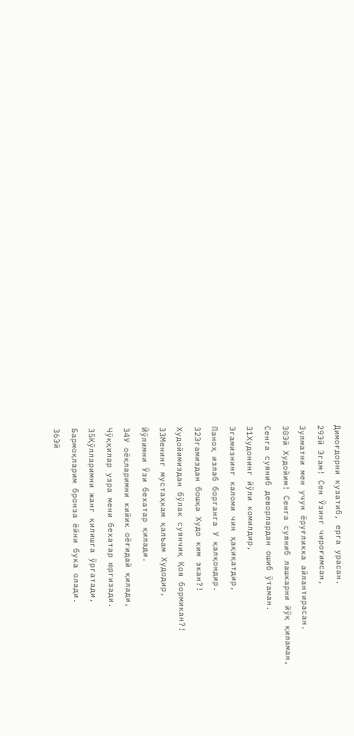Димоғдорни кузатиб, ерга урасан.
29Эй Эгам! Сен Ўзинг чироғимсан,
Зулматни мен учун ёруғликка айлантирасан.
30Эй Худойим! Сенга суяниб лашкарни йўқ қиламан,
Сенга суяниб деворлардан ошиб ўтаман.
31Худонинг йўли комилдир,
Эгамизнинг каломи чин ҳақиқатдир,
Паноҳ излаб борганга У қалқондир.
32Эгамиздан бошқа Худо ким экан?!
Худойимиздан бўлак суянчиқ Қоя бормикан?!
33Менинг мустаҳкам қалъам Худодир,
Йўлимни Ўзи бехатар қилади.
34У оёқларимни кийик оёғидай қилади,
Чўққилар узра мени бехатар юргизади.
35Қўлларимни жанг қилишга ўргатади,
Бармоқларим бронза ёйни бука олади.
36Эй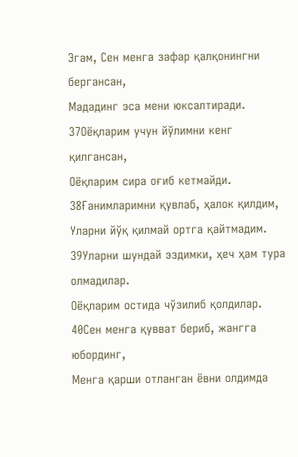Эгам, Сен менга зафар қалқонингни бергансан,
Мададинг эса мени юксалтиради.
37Оёқларим учун йўлимни кенг қилгансан,
Оёқларим сира оғиб кетмайди.
38Ғанимларимни қувлаб, ҳалок қилдим,
Уларни йўқ қилмай ортга қайтмадим.
39Уларни шундай эздимки, ҳеч ҳам тура олмадилар.
Оёқларим остида чўзилиб қолдилар.
40Сен менга қувват бериб, жангга юбординг,
Менга қарши отланган ёвни олдимда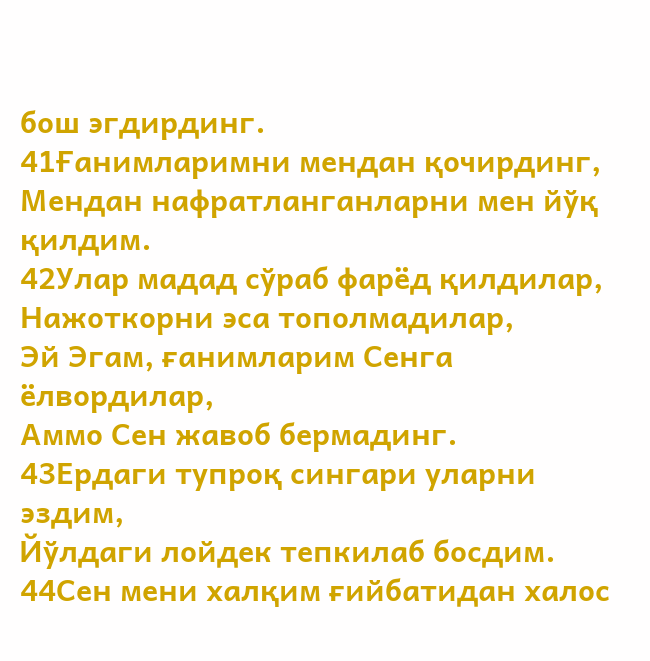бош эгдирдинг.
41Ғанимларимни мендан қочирдинг,
Мендан нафратланганларни мен йўқ қилдим.
42Улар мадад сўраб фарёд қилдилар,
Нажоткорни эса тополмадилар,
Эй Эгам, ғанимларим Сенга ёлвордилар,
Аммо Сен жавоб бермадинг.
43Ердаги тупроқ сингари уларни эздим,
Йўлдаги лойдек тепкилаб босдим.
44Сен мени халқим ғийбатидан халос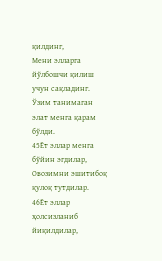қилдинг,
Мени элларга йўлбошчи қилиш учун сақладинг.
Ўзим танимаган элат менга қарам бўлди.
45Ёт эллар менга бўйин эгдилар,
Овозимни эшитибоқ қулоқ тутдилар.
46Ёт эллар ҳолсизланиб йиқилдилар,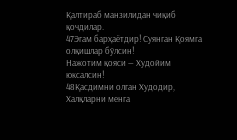Қалтираб манзилидан чиқиб қочдилар.
47Эгам барҳаётдир! Суянган Қоямга олқишлар бўлсин!
Нажотим қояси — Худойим юксалсин!
48Қасдимни олган Худодир,
Халқларни менга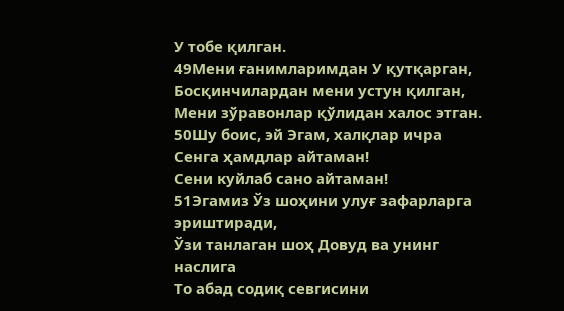У тобе қилган.
49Мени ғанимларимдан У қутқарган,
Босқинчилардан мени устун қилган,
Мени зўравонлар қўлидан халос этган.
50Шу боис, эй Эгам, халқлар ичра
Сенга ҳамдлар айтаман!
Сени куйлаб сано айтаман!
51Эгамиз Ўз шоҳини улуғ зафарларга эриштиради,
Ўзи танлаган шоҳ Довуд ва унинг наслига
То абад содиқ севгисини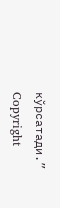кўрсатади.”
Copyright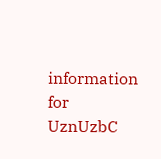information for
UznUzbC